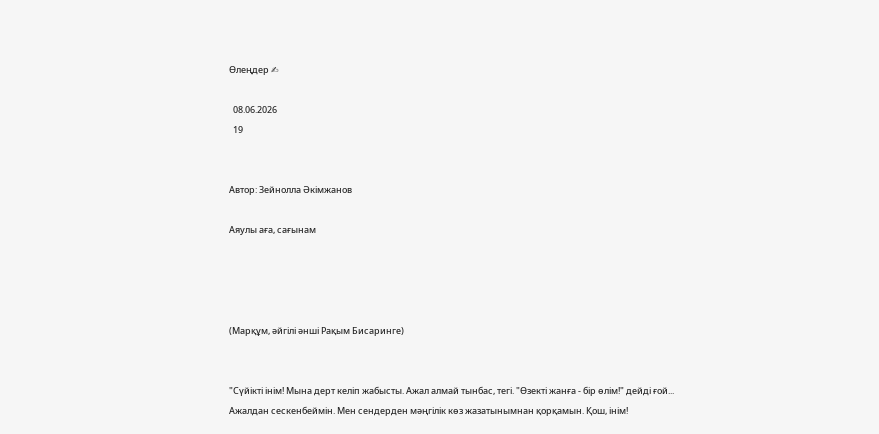Өлеңдер ✍

  08.06.2026
  19


Автор: Зейнолла Әкімжанов

Аяулы аға, сағынам




(Марқұм, әйгілі әнші Рақым Бисаринге)


"Сүйікті інім! Мына дерт келіп жабысты. Ажал алмай тынбас, тегі. "Өзекті жанға - бір өлім!" дейді ғой...
Ажалдан сескенбеймін. Мен сендерден мәңгілік көз жазатынымнан қорқамын. Қош, інім!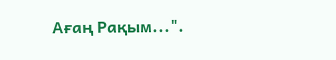Ағаң Рақым...".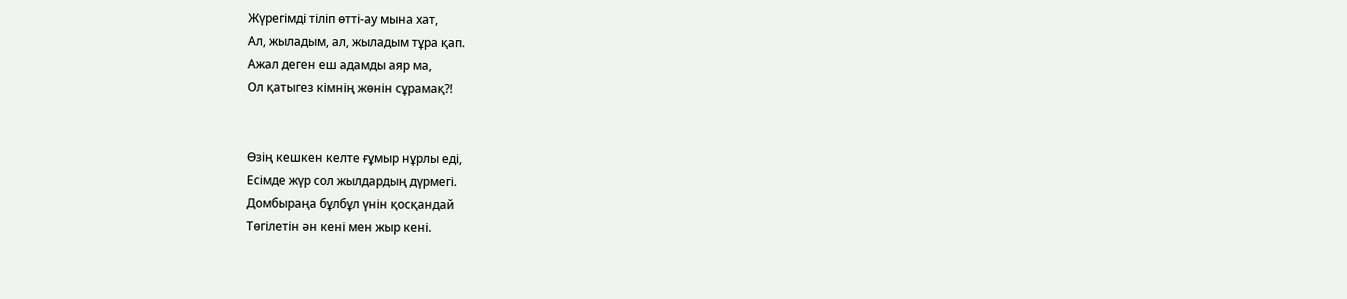Жүрегімді тіліп өтті-ау мына хат,
Ал, жыладым, ал, жыладым тұра қап.
Ажал деген еш адамды аяр ма,
Ол қатыгез кімнің жөнін сұрамақ?!


Өзің кешкен келте ғұмыр нұрлы еді,
Есімде жүр сол жылдардың дүрмегі.
Домбыраңа бұлбұл үнін қосқандай
Төгілетін ән кені мен жыр кені.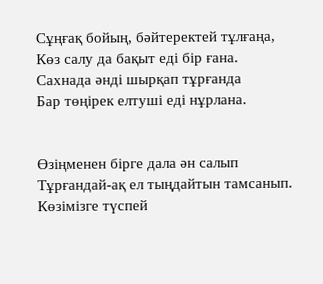Сұңғақ бойың, бәйтеректей тұлғаңа,
Көз салу да бақыт еді бір ғана.
Сахнада әнді шырқап тұрғанда
Бар төңірек елтуші еді нұрлана.


Өзіңменен бірге дала ән салып
Тұрғандай-ақ ел тыңдайтын тамсанып.
Көзімізге түспей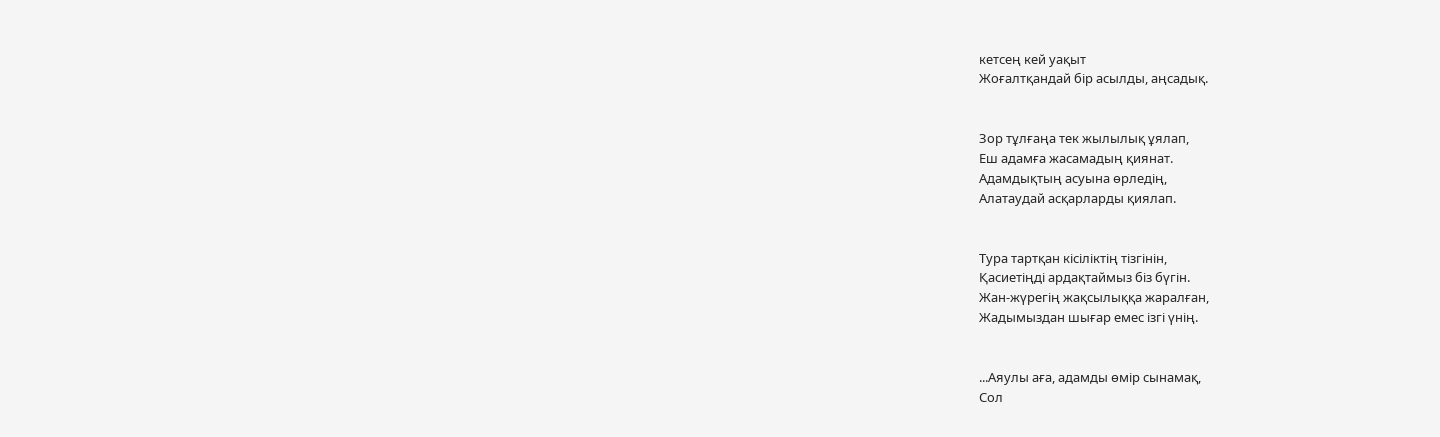кетсең кей уақыт
Жоғалтқандай бір асылды, аңсадық.


Зор тұлғаңа тек жылылық ұялап,
Еш адамға жасамадың қиянат.
Адамдықтың асуына өрледің,
Алатаудай асқарларды қиялап.


Тура тартқан кісіліктің тізгінін,
Қасиетіңді ардақтаймыз біз бүгін.
Жан-жүрегің жақсылыққа жаралған,
Жадымыздан шығар емес ізгі үнің.


...Аяулы аға, адамды өмір сынамақ,
Сол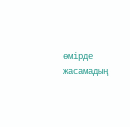өмірде жасамадың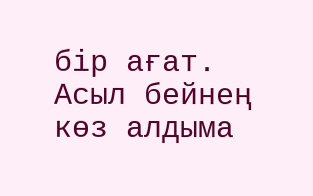бір ағат.
Асыл бейнең көз алдыма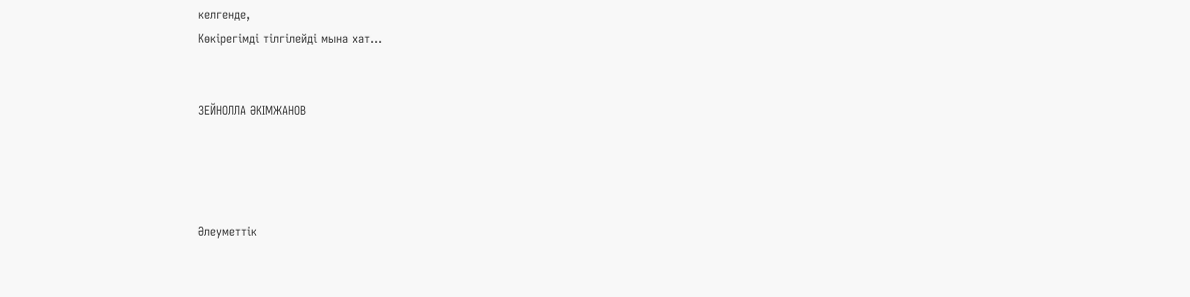келгенде,
Көкірегімді тілгілейді мына хат...


ЗЕЙНОЛЛА ӘКІМЖАНОВ




Әлеуметтік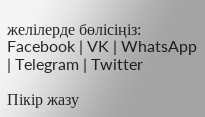желілерде бөлісіңіз:
Facebook | VK | WhatsApp | Telegram | Twitter

Пікір жазу